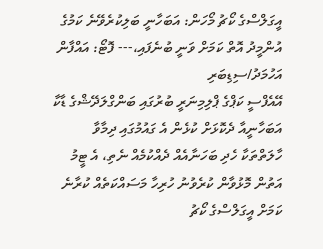އީގަލްސްގެ ކޯޗު މޯހަން: އަބަހާނީ ބަލިކުރެވޭނެ ކަމުގެ އުންމީދު އޮތް ކަމަށް ވަނީ ބުނެފައި،--- ފޮޓޯ: އައްފާން އަހުމަދު/ސިޑިބަރި
އޭއެފްސީ ކަޕްގެ ޕްލިމިނަރީ ބުރުގައި ބަންގްލަދޭޝްގެ ޑާކާ އަބަހާނީއާ ދެކޮޅަށް ކުޅެން އެ ގައުމުގައި ދިމާވާ ހާލަތްތަކާ ހެދި ބަހަނާއެއް ދެއްކުމެއް ނެތި، އެ ޓީމު އަތުން މޮޅުވާން ކުރެވުނު ހުރިހާ މަސައްކަތެއް ކުރާނެ ކަމަށް އީގަލްސްގެ ކޯޗު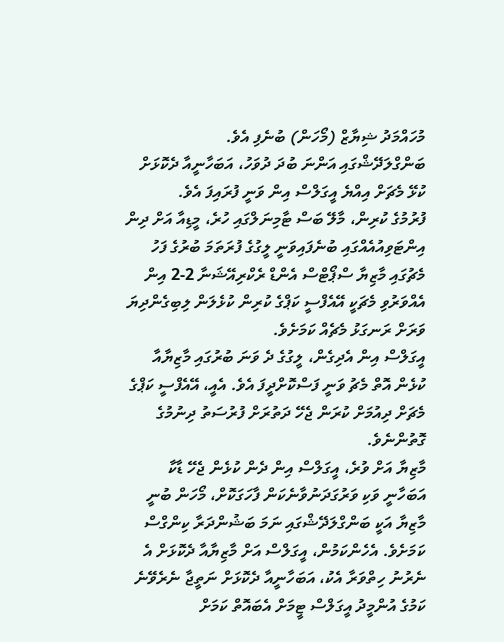މުހައްމަދު ޝިޔާޒް (މޯހަން) ބުނެފި އެވެ.
ބަންގްލަދޭޝްގައި އަންނަ ބުދަ ދުވަހު، އަބަހާނީއާ ދެކޮޅަށް ކުޅޭ މެޗަށް އިއްޔެ އީގަލްސް އިން ވަނީ ފުރައިފަ އެވެ.
ފުރުމުގެ ކުރިން، މާލޭ ބަސް ޓާމިނަލްގައި ހުރެ، މީޑިއާ އަށް ދިން އިންޓަވިއުއެއްގައި ބުނެފައިވަނީ ލީގުގެ ފުރަތަމަ ބުރުގެ ފަހު މެޗުގައި މާޒިޔާ ސްޕޯޓްސް އެންޑް ރެކްރިއޭޝަނާ 2-2 އިން އެއްވަރުވި މެޗަކީ އޭއެފްސީ ކަޕްގެ ކުރިން ކުޅެލަން ލިބިގެންދިޔަ ވަރަށް ރަނގަޅު މެޗެއް ކަމަށެވެ.
އީގަލްސް އިން އެދިގެން، ލީގުގެ ދެ ވަނަ ބުރުގައި މާޒިޔާއާ ކުޅެން އޮތް މެޗު ވަނީ ފަސްކޮށްދީފަ އެވެ. އެއީ، އޭއެފްސީ ކަޕްގެ މެޗަށް ދިއުމަށް ކުރަން ޖެހޭ ދަތުރަށް ފުރުސަތު ދިނުމުގެ ގޮތުންނެވެ.
މާޒިޔާ އަށް ވުރެ، އީގަލްސް އިން ދެން ކުޅެން ޖެހޭ ޑާކާ އަބަހާނީ ވަކި ވަރުގަދަނުވާނެކަން ފާހަގަކޮށް، މޯހަން ބުނީ މާޒިޔާ އަކީ ބަންގްލަދޭޝްގައި ނަމަ ބަޝުންދަރާ ކިންގްސް ކަމަށެވެ. އެހެންކަމުން، އީގަލްސް އަށް މާޒިޔާއާ ދެކޮޅަށް އެ ނެރުނު ހިތްވަރާ އެކު، އަބަހާނީއާ ދެކޮޅަށް ނަތީޖާ ނެރެވޭނެ ކަމުގެ އުންމީދު އީގަލްސް ޓީމަށް އެބައޮތް ކަމަށް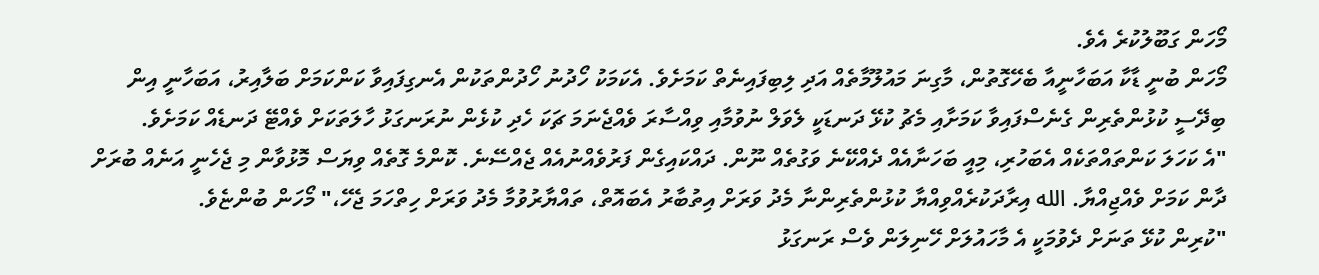މޯހަން ގަބޫލުކުރެ އެވެ.
މޯހަން ބުނީ ޑާކާ އަބަހާނީއާ ބެހޭގޮތުން، މާގިނަ މައުލޫމާތެއް އަދި ލިބިފައިނެތް ކަމަށެވެ. އެކަމަކު ހޯދުނު ހޯދުންތަކުން އެނގިފައިވާ ކަންކަމަށް ބަލާއިރު، އަބަހާނީ އިން ބިދޭސީ ކުޅުންތެރިން ގެނެސްފައިވާ ކަމަށާއި މެޗު ކުޅޭ ދަނޑަކީ ލެވަލް ނުވުމާއި ވިއްސާރަ ވެއްޖެނަމަ ޗަކަ ހެދި ކުޅެން ނުރަނގަޅު ހާލަތަކަށް ވެއްޓޭ ދަނޑެއް ކަމަށެވެ.
"އެ ކަހަލަ ކަންތައްތަކެއް އެބަހުރި، މިއީ ބަހަނާއެއް ދެއްކޭނެ ވަގުތެއް ނޫން. ދައްކައިގެން ފަރުވެއްނުއެއް ޖެއްސޭނެ. ކޮންމެ ގޮތެއް ވިޔަސް މޮޅުވާން މި ޖެހެނީ އަނެއް ބުރަށް ދާން ކަމަށް ވެއްޖިއްޔާ. الله އިރާދަކުރެއްވިއްޔާ ކުޅުންތެރިންނާ މެދު ވަރަށް އިތުބާރު އެބައޮތް، ތައްޔާރުވުމާ މެދު ވަރަށް ހިތްހަމަ ޖެހޭ،" މޯހަން ބުންޏެވެ.
"ކުރިން ކުޅޭ ތަނަށް ދެވުމަކީ އެ މާހައުލަށް ހޭނިލަން ވެސް ރަނގަޅު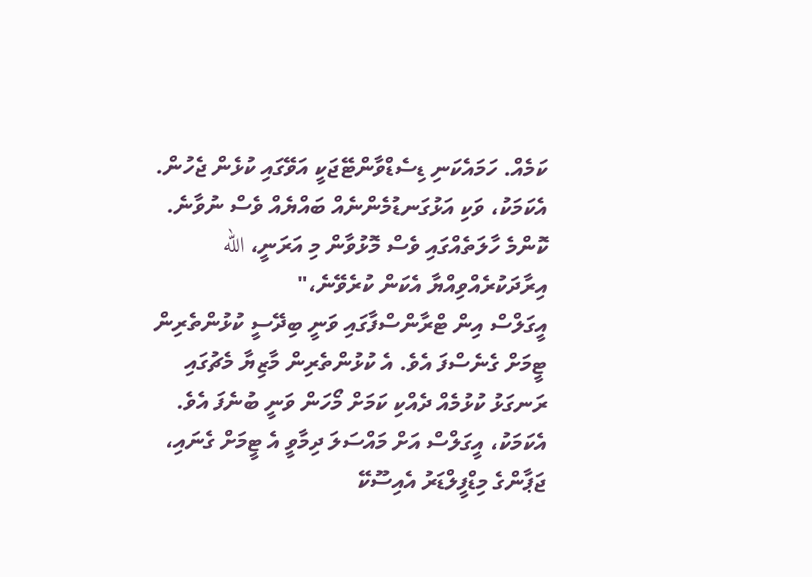ކަމެއް. ހަމައެކަނި ޑިސެޑްވާންޓޭޖަކީ އަވޭގައި ކުޅެން ޖެހުން. އެކަމަކު، ވަކި އަޅުގަނޑުމެންނެއް ބައްޔެއް ވެސް ނުވާނެ. ކޮންމެ ހާލަތެއްގައި ވެސް މޮޅުވާން މި އަރަނީ، الله އިރާދަކުރެއްވިއްޔާ އެކަން ކުރެވޭނެ،"
އީގަލްސް އިން ޓްރާންސްފާގައި ވަނީ ބިދޭސީ ކުޅުންތެރިން ޓީމަށް ގެނެސްފަ އެވެ. އެ ކުޅުންތެރިން މާޒިޔާ މެޗުގައި ރަނގަޅު ކުޅުމެއް ދެއްކި ކަމަށް މޯހަން ވަނީ ބުނެފަ އެވެ.
އެކަމަކު، އީގަލްސް އަށް މައްސަލަ ދިމާވީ އެ ޓީމަށް ގެނައި، ޖަޕާންގެ މިޑްފީލްޑަރު އެއިސޫކޭ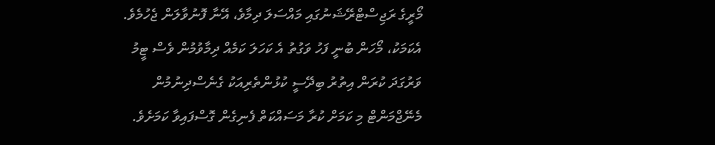މޯރީގެ ރަޖިސްޓްރޭޝަނުގައި މައްސަލަ ދިމާވެ، އޭނާ ފޮނުވާލަން ޖެހުމެވެ. އެކަމަކު، މޯހަން ބުނީ ފަހު ވަގުތު އެ ކަހަލަ ކަމެއް ދިމާވުމުން ވެސް ޓީމު ވަރުގަދަ ކުރަން އިތުރު ބިދޭސީ ކުޅުންތެރިއަކު ގެނެސްދިނުމުން މެނޭޖްމަންޓް މި ކަމަށް ކުރާ މަސައްކަތް ފެނިގެން ގޮސްފައިވާ ކަމަށެވެ.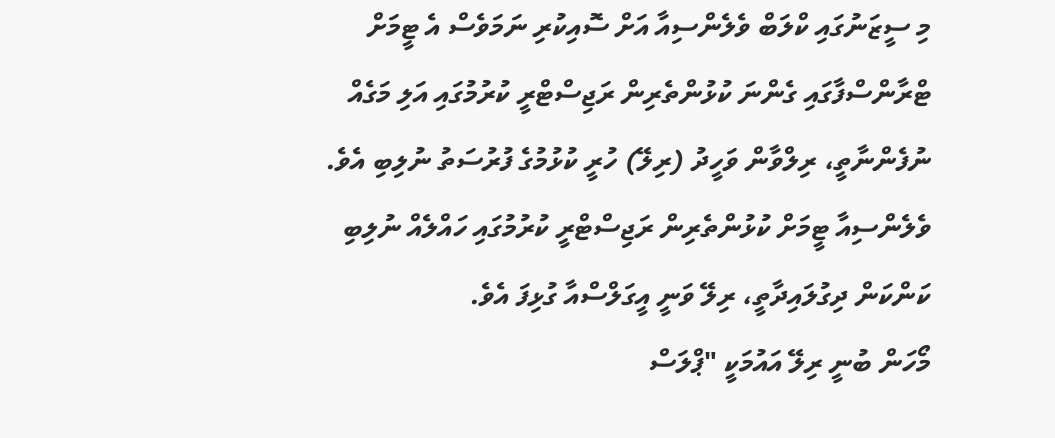މި ސީޒަނުގައި ކްލަބް ވެލެންސިއާ އަށް ސޮއިކުރި ނަމަވެސް އެ ޓީމަށް ޓްރާންސްފާގައި ގެންނަ ކުޅުންތެރިން ރަޖިސްޓްރީ ކުރުމުގައި އަލި މަގެއް ނުފެންނާތީ، ރިލްވާން ވަހީދު (ރިލޭ) ހުރީ ކުޅުމުގެ ފުރުސަތު ނުލިބި އެވެ. ވެލެންސިއާ ޓީމަށް ކުޅުންތެރިން ރަޖިސްޓްރީ ކުރުމުގައި ހައްލެއް ނުލިބި ކަންކަން ދިގުލައިދާތީ، ރިލޭ ވަނީ އީގަލްސްއާ ގުޅިފަ އެވެ.
މޯހަން ބުނީ ރިލޭ އައުމަކީ "ޕްލަސް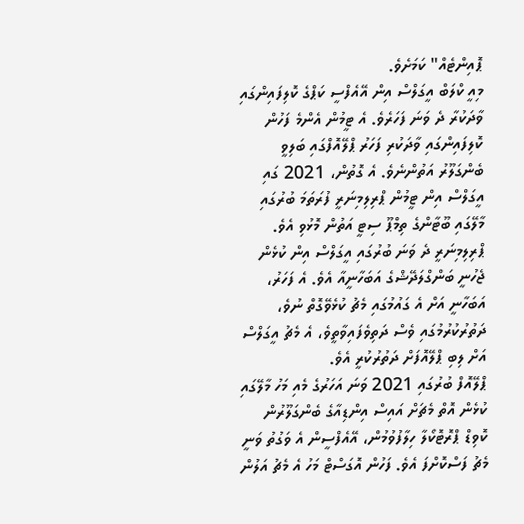ޕޮއިންޓެއް" ކަމަށެވެ.
މިއީ ކްލަބް އީގަލްސް އިން އޭއެފްސީ ކަޕްގެ ކޮލިފައިންގައި ވާދަކުރާ ދެ ވަނަ ފަހަރެވެ. އެ ޓީމުން އެންމެ ފަހުން ކޮލިފައިންގައި ވާދަކުރި ފަހަރު ޕްލޭއޮފްގައި ބަލިވީ ބެންގަލޫރު އަތުންނެވެ. އެ ގޮތުން، 2021 ގައި އީގަލްސް އިން ޓީމުން ޕްރިލިމިނަރީ ފުރަތަމަ ބުރުގައި މާލޭގައި ބޫޓާންގެ ތިމްޕޫ ސިޓީ އަތުން މޮޅުވި އެވެ. ޕްރިލިމިނަރީ ދެ ވަނަ ބުރުގައި އީގަލްސް އިން ކުޅެން ޖެހުނީ ބަންގްލަދޭޝްގެ އަބަހާނީއާ އެވެ. އެ ފަހަރު، އަބަހާނީ އަށް އެ ގައުމުގައި މެޗު ކުޅެވޭގޮތް ނުވެ، ދަތުރުކުރުމުގައި ވެސް ދަތިވެފައިވާތީވެ، އެ މެޗު އީގަލްސް އަށް ލިބި ޕްލޭއޮފަށް ދަތުރުކުރީ އެވެ.
ޕްލޭއޮފް ބުރުގައި 2021 ވަނަ އަހަރުގެ މެއި މަހު މާލޭގައި ކުޅެން އޮތް މެޗަށް އައިސް އިންޑިއާގެ ބެންގަލޫރުން ކޮވިޑް ޕްރޮޓޮކޯލާ ހިލާފުވުމުން، އޭއެފްސީން އެ ވަގުތު ވަނީ މެޗު ފަސްކޮށްފަ އެވެ. ފަހުން އޮގަސްޓް މަހު އެ މެޗު އަލުން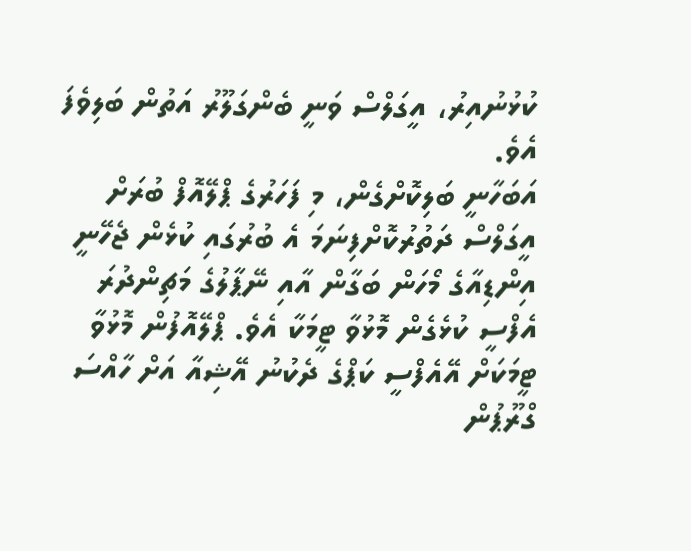ކުޅުނުއިރު، އީގަލްސް ވަނީ ބެންގަލޫރު އަތުން ބަލިވެފަ އެވެ.
އަބަހާނީ ބަލިކޮށްގެން، މި ފަހަރުގެ ޕްލޭއޮފް ބުރަށް އީގަލްސް ދަތުރުކޮށްފިނަމަ އެ ބުރުގައި ކުޅެން ޖެހޭނީ އިންޑިއާގެ މޯހަން ބަގާން އާއި ނޭޕާލުގެ މަޗިންދުރަ އެފްސީ ކުޅެގެން މޮޅުވާ ޓީމަކާ އެވެ. ޕްލޭއޮފުން މޮޅުވާ ޓީމަކަށް އޭއެފްސީ ކަޕްގެ ދެކުނު އޭޝިއާ އަށް ހާއްސަ ގްރޫޕުން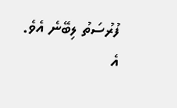ފުރުސަތު ލިބޭނެ އެވެ. އެ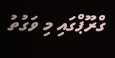ގްރޫޕްގައި މި ވަގުތު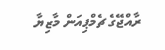ރާއްޖޭގެ ޗެމްޕިއަން މާޒިޔާ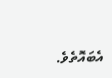އެބައޮތެވެ.